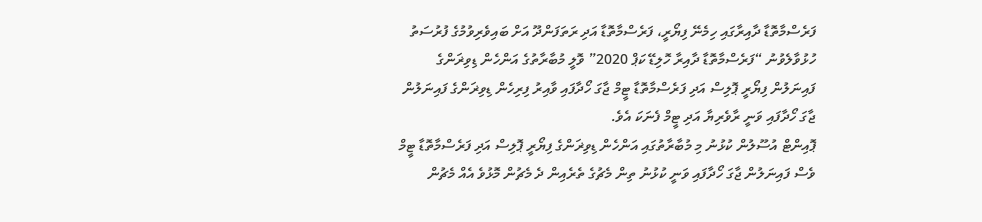ފަރެސްމާތޮޑާ ދާއިރާގައި ހިމެނޭ ފިޔޯރީ، ފަރެސްމާތޮޑާ އަދި ރަތަފަންދޫ އަށް ބައިވެރިވުމުގެ ފުރުސަތު ހުޅުވާލެވުނު “ފަރެސްމާތޮޑާ ދާއިރާ ހޮލިޑޭ ކަޕް 2020” ވޮލީ މުބާރާތުގެ އަންހެން ޑިވިޜަންގެ ފައިނަލުން ފިޔޯރީ ޕޮލިސް އަދި ފަރެސްމާތޮޑާ ޓީމް ޖާގަ ހޯދާފައި ވާއިރު ފިރިހެން ޑިވިޜަންގެ ފައިނަލުން ޖާގަ ހޯދާފައި ވަނީ ރާވެރިޔާ އަދި ޓީމް ފެނަކަ އެވެ.
ޕޮއިންޓް އުސޫލުން ކުޅުނު މި މުބާރާތުގައި އަންހެން ޑިވިޜަންގެ ފިޔޯރީ ޕޮލިސް އަދި ފަރެސްމާތޮޑާ ޓީމް ވެސް ފައިނަލުން ޖާގަ ހޯދާފައި ވަނީ ކުޅުނު ތިން މެޗުގެ ތެރެއިން ދެ މެޗުން މޮޅުވެ އެއް މެޗުން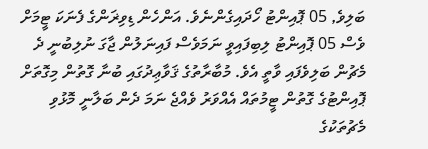ބަލިވެ, 05 ޕޮއިންޓު ހޯދައިގެންނެވެ. އަންހެން ޑިވިޜަންގެ ފެނަކަ ޓީމަށް ވެސް 05 ޕޮއިންޓު ލިބިފައިވީ ނަމަވެސް ފައިނަލުން ޖާގަ ނުލިބުނީ ދެ މެޗުން ބަލިވެފައި ވާތީ އެވެ. މުބާރާތުގެ ޤަވާޢިދުގައި ބުނާ ގޮތުން މިގޮތަށް ޕޮއިންޓުގެ ގޮތުން ޓީމުތައް އެއްވަރު ވެއްޖެ ނަމަ ދެން ބަލާނީ މޮޅުވި މެޗުތަކުގެ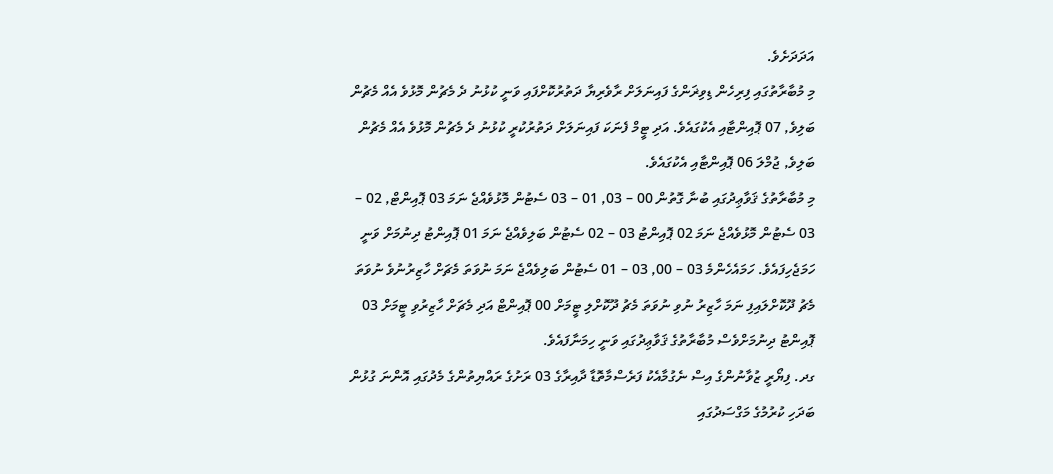އަދަދަށެވެ.
މި މުބާރާތުގައި ފިރިހެން ޑިވިޜަންގެ ފައިނަލަށް ރާވެރިޔާ ދަތުރުކޮށްފައި ވަނީ ކުޅުނު ދެ މެޗުން މޮޅުވެ އެއް މެޗުން ބަލިވެ, 07 ޕޮއިންޓާއި އެކުގައެވެ. އަދި ޓީމް ފެނަކަ ފައިނަލަށް ދަތުރުކުރީ ކުޅުނު ދެ މެޗުން މޮޅުވެ އެއް މެޗުން ބަލިވެ, ޖުމްލަ 06 ޕޮއިންޓާއި އެކުގައެވެ.
މި މުބާރާތުގެ ޤަވާޢިދުގައި ބުނާ ގޮތުން 00 – 03, 01 – 03 ސެޓުން މޮޅުވެއްޖެ ނަމަ 03 ޕޮއިންޓް, 02 – 03 ސެޓުން މޮޅުވެއްޖެ ނަމަ 02 ޕޮއިންޓު 03 – 02 ސެޓުން ބަލިވެއްޖެ ނަމަ 01 ޕޮއިންޓު ދިނުމަށް ވަނީ ހަމަޖެހިފައެވެ. ހަމައެހެންމެ 03 – 00, 03 – 01 ސެޓުން ބަލިވެއްޖެ ނަމަ ނުވަތަ މެޗަށް ހާޒިރުނުވެ ނުވަތަ މެޗު ދޫކޮށްލައިފި ނަމަ ހާޒިރު ނުވި ނުވަތަ މެޗު ދޫކޮށްލި ޓީމަށް 00 ޕޮއިންޓް އަދި މެޗަށް ހާޒިރުވި ޓީމަށް 03 ޕޮއިންޓު ދިނުމަށްވެސް މުބާރާތުގެ ޤަވާޢިދުގައި ވަނީ ހިމަނާފައެވެ.
ގދ. ފިޔޯރީ ޒުވާނުންގެ އިސް ނެގުމާއެކު ފަރެސްމާތޮޑާ ދާއިރާގެ 03 ރަށުގެ ރައްޔިތުންގެ މެދުގައި އޮންނަ ގުޅުން ބަދަހި ކުރުމުގެ މަގްސަދުގައި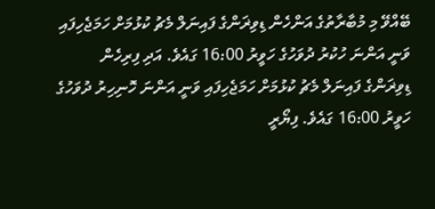ބޭއްވޭ މި މުބާރާތުގެ އަންހެން ޑިވިޜަންގެ ފައިނަލް މެޗު ކުޅުމަށް ހަމަޖެހިފައި ވަނީ އަންނަ ހުކުރު ދުވަހުގެ ހަވީރު 16:00 ގައެވެ. އަދި ފިރިހެން ޑިވިޜަންގެ ފައިނަލް މެޗު ކުޅުމަށް ހަމަޖެހިފައި ވަނީ އަންނަ ހޮނިހިރު ދުވަހުގެ ހަވީރު 16:00 ގައެވެ. ފިޔޯރީ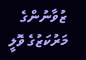ޒުވާނުންގެ މަރުކަޒުގެ ވޮލީ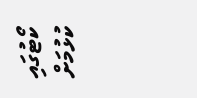ކޯޓުގައި ކުޅުމަށް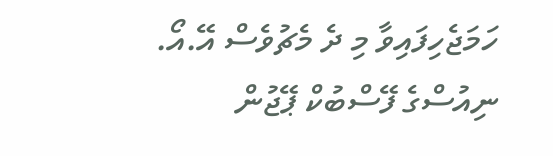ހަމަޖެހިފައިވާ މި ދެ މެޗުވެސް އޭ.އޯ. ނިއުސްގެ ފޭސްބުކް ޕޭޖުން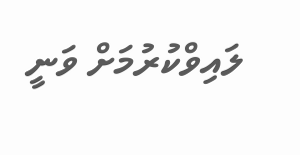ލައިވްކުރުމަށް ވަނީ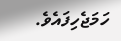ހަމަޖެހިފައެވެ.